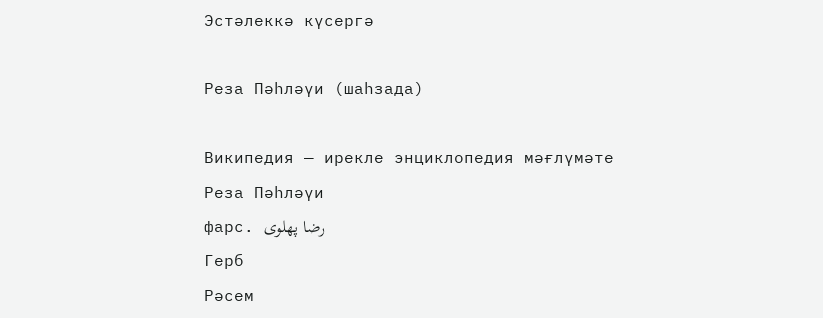Эстәлеккә күсергә

Реза Пәһләүи (шаһзада)

Википедия — ирекле энциклопедия мәғлүмәте
Реза Пәһләүи
фарс. رضا پهلوی
Герб
Рәсем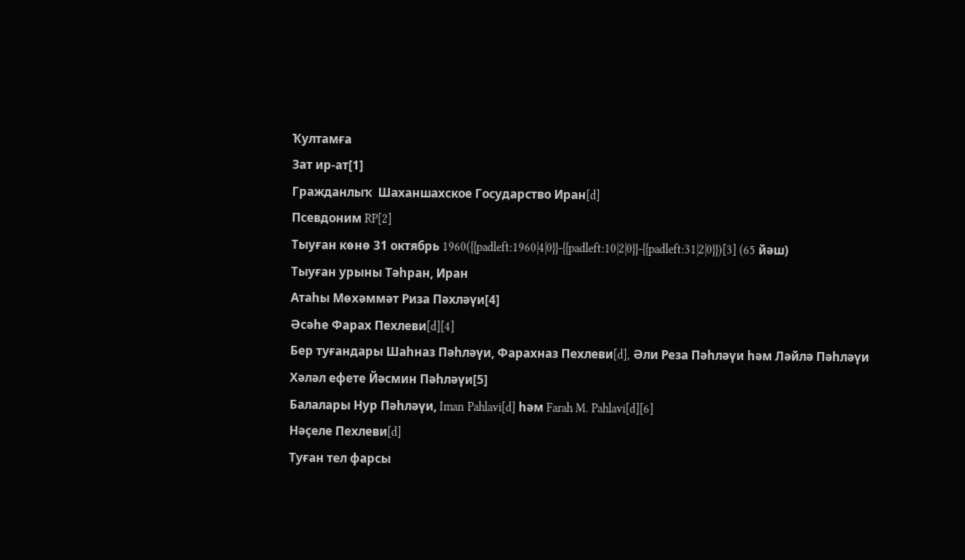Ҡултамға
Зат ир-ат[1]
Гражданлыҡ  Шаханшахское Государство Иран[d]
Псевдоним RP[2]
Тыуған көнө 31 октябрь 1960({{padleft:1960|4|0}}-{{padleft:10|2|0}}-{{padleft:31|2|0}})[3] (65 йәш)
Тыуған урыны Тәһран, Иран
Атаһы Мөхәммәт Риза Пәхләүи[4]
Әсәһе Фарах Пехлеви[d][4]
Бер туғандары Шаһназ Пәһләүи, Фарахназ Пехлеви[d], Әли Реза Пәһләүи һәм Ләйлә Пәһләүи
Хәләл ефете Йәсмин Пәһләүи[5]
Балалары Нур Пәһләүи, Iman Pahlavi[d] һәм Farah M. Pahlavi[d][6]
Нәҫеле Пехлеви[d]
Туған тел фарсы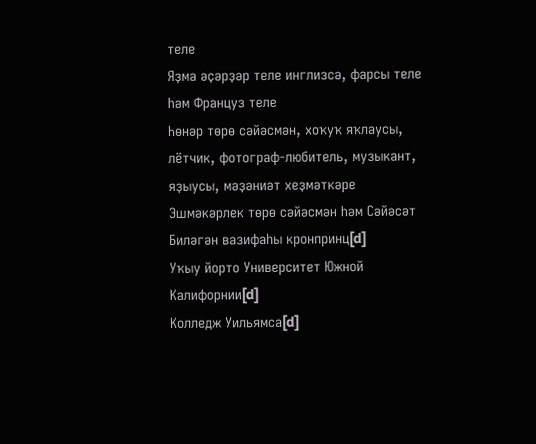теле
Яҙма әҫәрҙәр теле инглизсә, фарсы теле һәм Француз теле
Һөнәр төрө сәйәсмән, хоҡуҡ яҡлаусы, лётчик, фотограф-любитель, музыкант, яҙыусы, мәҙәниәт хеҙмәткәре
Эшмәкәрлек төрө сәйәсмән һәм Сәйәсәт
Биләгән вазифаһы кронпринц[d]
Уҡыу йорто Университет Южной Калифорнии[d]
Колледж Уильямса[d]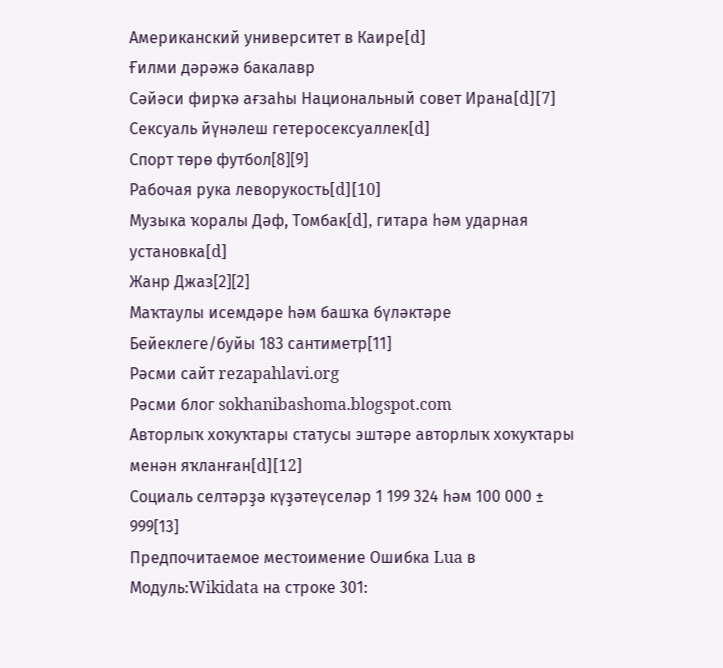Американский университет в Каире[d]
Ғилми дәрәжә бакалавр
Сәйәси фирҡә ағзаһы Национальный совет Ирана[d][7]
Сексуаль йүнәлеш гетеросексуаллек[d]
Спорт төрө футбол[8][9]
Рабочая рука леворукость[d][10]
Музыка ҡоралы Дәф, Томбак[d], гитара һәм ударная установка[d]
Жанр Джаз[2][2]
Маҡтаулы исемдәре һәм башҡа бүләктәре
Бейеклеге/буйы 183 сантиметр[11]
Рәсми сайт rezapahlavi.org
Рәсми блог sokhanibashoma.blogspot.com
Авторлыҡ хоҡуҡтары статусы эштәре авторлыҡ хоҡуҡтары менән яҡланған[d][12]
Социаль селтәрҙә күҙәтеүселәр 1 199 324 һәм 100 000 ± 999[13]
Предпочитаемое местоимение Ошибка Lua в Модуль:Wikidata на строке 301: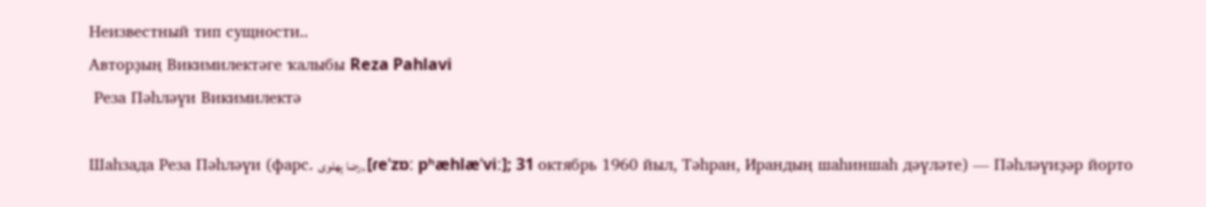Неизвестный тип сущности..
Авторҙың Викимилектәге ҡалыбы Reza Pahlavi
 Реза Пәһләүи Викимилектә

Шаһзада Реза Пәһләүи (фарс. رضا پهلوی, [ɾeˈzɒː pʰæhlæˈviː]; 31 октябрь 1960 йыл, Тәһран, Ирандың шаһиншаһ дәүләте) — Пәһләүиҙәр йорто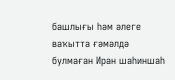башлығы һәм әлеге ваҡытта ғәмәлдә булмаған Иран шаһиншаһ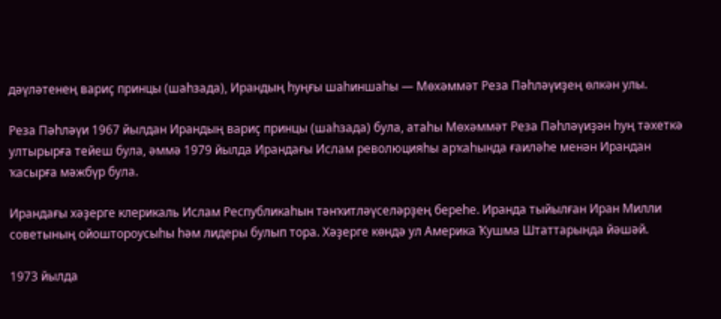дәүләтенең вариҫ принцы (шаһзада), Ирандың һуңғы шаһиншаһы — Мөхәммәт Реза Пәһләүиҙең өлкән улы.

Реза Пәһләүи 1967 йылдан Ирандың вариҫ принцы (шаһзада) була, атаһы Мөхәммәт Реза Пәһләүиҙән һуң тәхеткә ултырырға тейеш була, әммә 1979 йылда Ирандағы Ислам революцияһы арҡаһында ғаиләһе менән Ирандан ҡасырға мәжбүр була.

Ирандағы хәҙерге клерикаль Ислам Республикаһын тәнҡитләүселәрҙең береһе. Иранда тыйылған Иран Милли советының ойоштороусыһы һәм лидеры булып тора. Хәҙерге көндә ул Америка Ҡушма Штаттарында йәшәй.

1973 йылда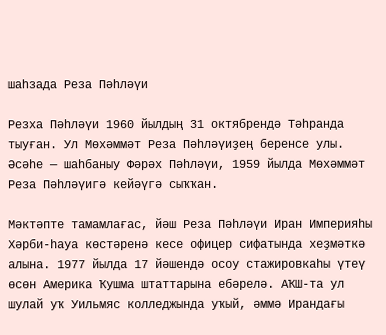шаһзада Реза Пәһләүи

Резха Пәһләүи 1960 йылдың 31 октябрендә Тәһранда тыуған. Ул Мөхәммәт Реза Пәһләүиҙең беренсе улы. Әсәһе — шаһбаныу Фәрәх Пәһләүи, 1959 йылда Мөхәммәт Реза Пәһләүигә кейәүгә сыҡҡан.

Мәктәпте тамамлағас, йәш Реза Пәһләүи Иран Империяһы Хәрби-һауа көстәренә кесе офицер сифатында хеҙмәткә алына. 1977 йылда 17 йәшендә осоу стажировкаһы үтеү өсөн Америка Ҡушма штаттарына ебәрелә. АҠШ-та ул шулай уҡ Уильмяс колледжында уҡый, әммә Ирандағы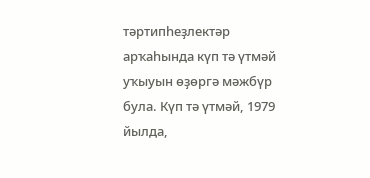тәртипһеҙлектәр арҡаһында күп тә үтмәй уҡыуын өҙөргә мәжбүр була. Күп тә үтмәй, 1979 йылда,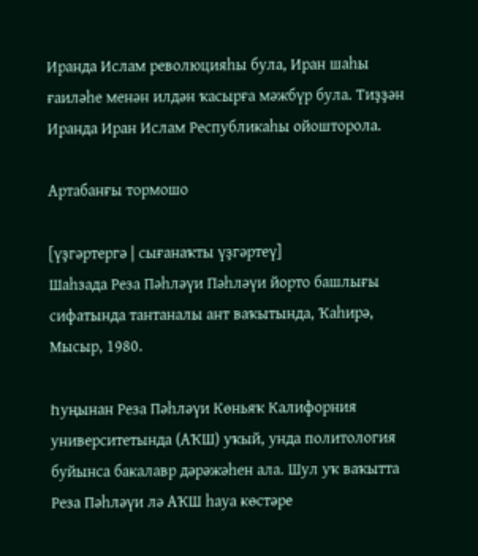Иранда Ислам революцияһы була, Иран шаһы ғаиләһе менән илдән ҡасырға мәжбүр була. Тиҙҙән Иранда Иран Ислам Республикаһы ойошторола.

Артабанғы тормошо

[үҙгәртергә | сығанаҡты үҙгәртеү]
Шаһзада Реза Пәһләүи Пәһләүи йорто башлығы сифатында тантаналы ант ваҡытында, Ҡаһирә, Мысыр, 1980.

Һуңынан Реза Пәһләүи Көньяҡ Калифорния университетында (АҠШ) уҡый, унда политология буйынса бакалавр дәрәжәһен ала. Шул уҡ ваҡытта Реза Пәһләүи лә АҠШ һауа көстәре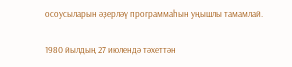осоусыларын әҙерләү программаһын уңышлы тамамлай.

1980 йылдың 27 июлендә тәхеттән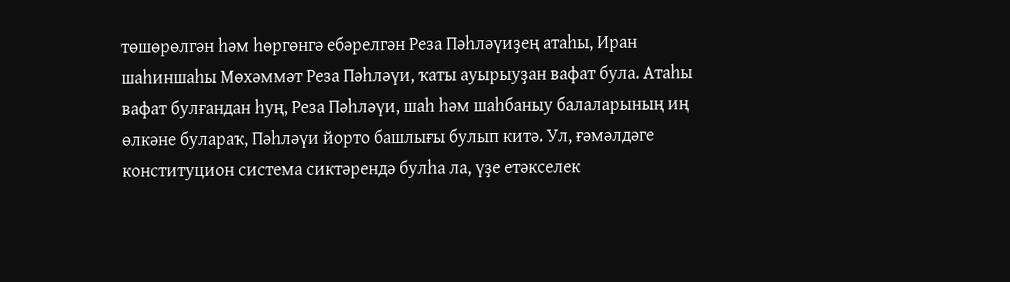төшөрөлгән һәм һөргөнгә ебәрелгән Реза Пәһләүиҙең атаһы, Иран шаһиншаһы Мөхәммәт Реза Пәһләүи, ҡаты ауырыуҙан вафат була. Атаһы вафат булғандан һуң, Реза Пәһләүи, шаһ һәм шаһбаныу балаларының иң өлкәне булараҡ, Пәһләүи йорто башлығы булып китә. Ул, ғәмәлдәге конституцион система сиктәрендә булһа ла, үҙе етәкселек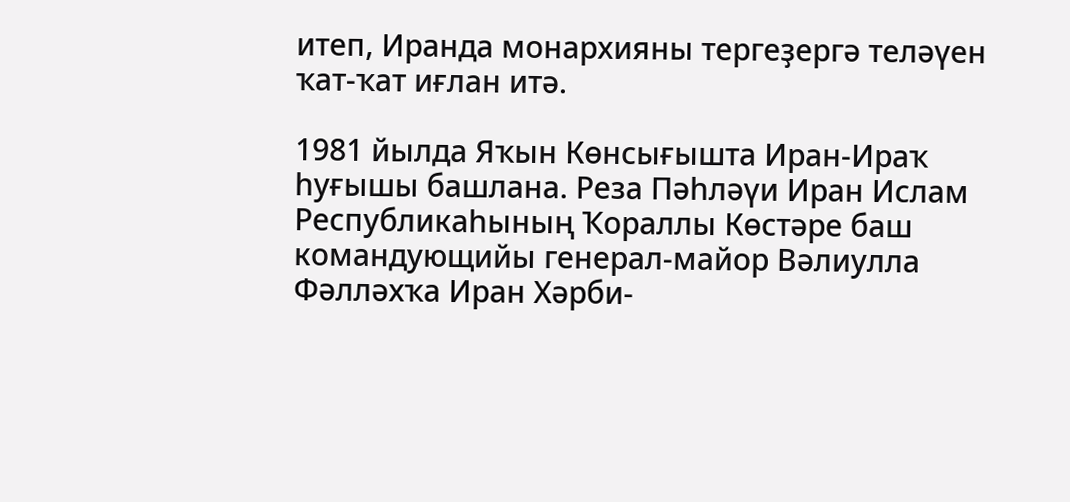итеп, Иранда монархияны тергеҙергә теләүен ҡат-ҡат иғлан итә.

1981 йылда Яҡын Көнсығышта Иран-Ираҡ һуғышы башлана. Реза Пәһләүи Иран Ислам Республикаһының Ҡораллы Көстәре баш командующийы генерал-майор Вәлиулла Фәлләхҡа Иран Хәрби-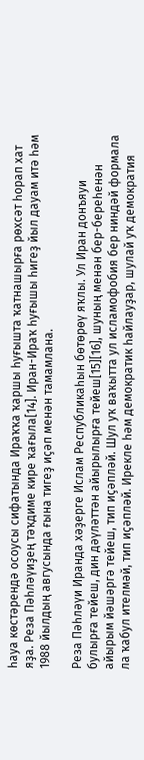һауа көстәрендә осоусы сифатында Ираҡҡа ҡаршы һуғышта ҡатнашырға рөхсәт һорап хат яҙа. Реза Пәһләүиҙең тәҡдиме кире ҡағыла[14]. Иран-Ираҡ һуғышы һигеҙ йыл дауам итә һәм 1988 йылдың авгусында ғына тигеҙ иҫәп менән тамамлана.

Реза Пәһләүи Иранда хәҙерге Ислам Республикаһын бөтөрөү яҡлы. Ул Иран донъяуи булырға тейеш, дин дәүләттән айырылырға тейеш[15][16], шуның менән бер-береһенән айырым йәшәргә тейеш, тип иҫәпләй. Шул уҡ ваҡытта ул исламофобия бер ниндәй формала ла ҡабул ителмәй, тип иҫәпләй. Ирекле һәм демократик һайлауҙар, шулай уҡ демократия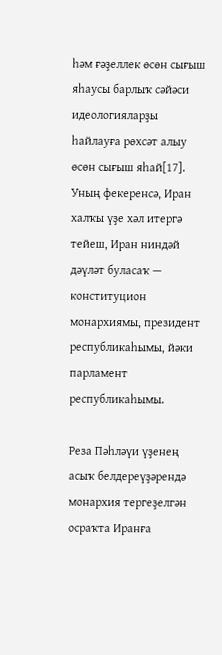һәм ғәҙеллек өсөн сығыш яһаусы барлыҡ сәйәси идеологияларҙы һайлауға рөхсәт алыу өсөн сығыш яһай[17]. Уның фекеренсә, Иран халҡы үҙе хәл итергә тейеш, Иран ниндәй дәүләт буласаҡ — конституцион монархиямы, президент республикаһымы, йәки парламент республикаһымы.

Реза Пәһләүи үҙенең асыҡ белдереүҙәрендә монархия тергеҙелгән осраҡта Иранға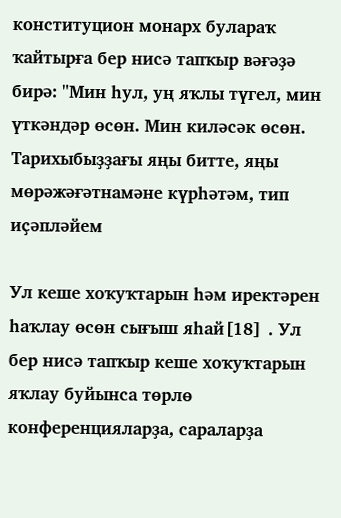конституцион монарх булараҡ ҡайтырға бер нисә тапҡыр вәғәҙә бирә: "Мин һул, уң яҡлы түгел, мин үткәндәр өсөн. Мин киләсәк өсөн. Тарихыбыҙҙағы яңы битте, яңы мөрәжәғәтнамәне күрһәтәм, тип иҫәпләйем

Ул кеше хоҡуҡтарын һәм иректәрен һаҡлау өсөн сығыш яһай[18] . Ул бер нисә тапҡыр кеше хоҡуҡтарын яҡлау буйынса төрлө конференцияларҙа, сараларҙа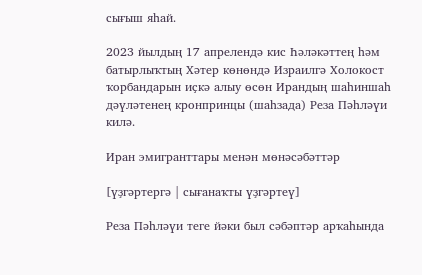сығыш яһай.

2023 йылдың 17 апрелендә кис Һәләкәттең һәм батырлыҡтың Хәтер көнөндә Израилгә Холокост ҡорбандарын иҫкә алыу өсөн Ирандың шаһиншаһ дәүләтенең кронпринцы (шаһзада) Реза Пәһләүи килә.

Иран эмигранттары менән мөнәсәбәттәр

[үҙгәртергә | сығанаҡты үҙгәртеү]

Реза Пәһләүи теге йәки был сәбәптәр арҡаһында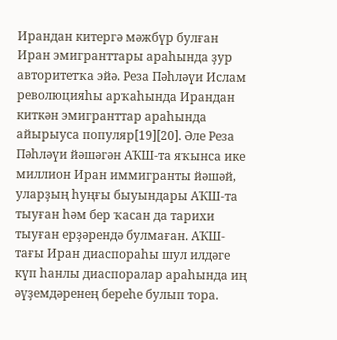Ирандан китергә мәжбүр булған Иран эмигранттары араһында ҙур авторитетҡа эйә. Реза Пәһләүи Ислам революцияһы арҡаһында Ирандан киткән эмигранттар араһында айырыуса популяр[19][20]. Әле Реза Пәһләүи йәшәгән АҠШ-та яҡынса ике миллион Иран иммигранты йәшәй, уларҙың һуңғы быуындары АҠШ-та тыуған һәм бер ҡасан да тарихи тыуған ерҙәрендә булмаған. АҠШ-тағы Иран диаспораһы шул илдәге күп һанлы диаспоралар араһында иң әүҙемдәренең береһе булып тора.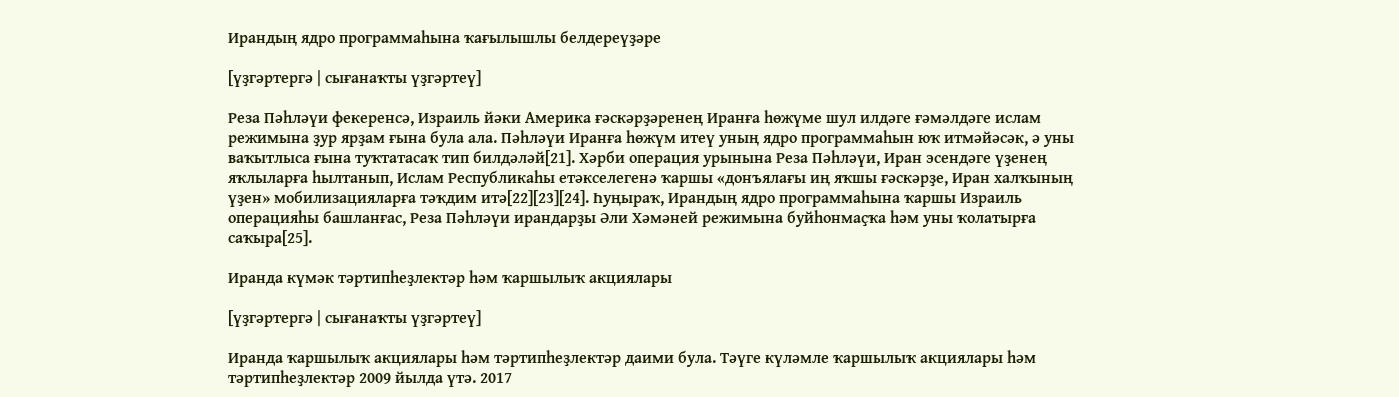Ирандың ядро программаһына ҡағылышлы белдереүҙәре

[үҙгәртергә | сығанаҡты үҙгәртеү]

Реза Пәһләүи фекеренсә, Израиль йәки Америка ғәскәрҙәренең Иранға һөжүме шул илдәге ғәмәлдәге ислам режимына ҙур ярҙам ғына була ала. Пәһләүи Иранға һөжүм итеү уның ядро программаһын юҡ итмәйәсәк, ә уны ваҡытлыса ғына туҡтатасаҡ тип билдәләй[21]. Хәрби операция урынына Реза Пәһләүи, Иран эсендәге үҙенең яҡлыларға һылтанып, Ислам Республикаһы етәкселегенә ҡаршы «донъялағы иң яҡшы ғәскәрҙе, Иран халҡының үҙен» мобилизацияларға тәҡдим итә[22][23][24]. Һуңыраҡ, Ирандың ядро программаһына ҡаршы Израиль операцияһы башланғас, Реза Пәһләүи ирандарҙы Әли Хәмәней режимына буйһонмаҫҡа һәм уны ҡолатырға саҡыра[25].

Иранда күмәк тәртипһеҙлектәр һәм ҡаршылыҡ акциялары

[үҙгәртергә | сығанаҡты үҙгәртеү]

Иранда ҡаршылыҡ акциялары һәм тәртипһеҙлектәр даими була. Тәүге күләмле ҡаршылыҡ акциялары һәм тәртипһеҙлектәр 2009 йылда үтә. 2017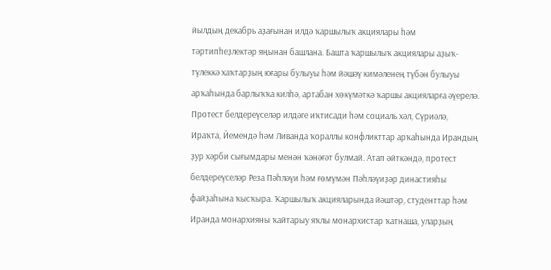йылдың декабрь аҙағынан илдә ҡаршылыҡ акциялары һәм тәртипһеҙлектәр яңынан башлана. Башта ҡаршылыҡ акциялары аҙыҡ-түлеккә хаҡтарҙың юғары булыуы һәм йәшәү кимәленең түбән булыуы арҡаһында барлыҡҡа килһә, артабан хөкүмәткә ҡаршы акцияларға әүерелә. Протест белдереүселәр илдәге иҡтисади һәм социаль хәл, Сүриәлә, Ираҡта, Йемендә һәм Ливанда ҡораллы конфликттар арҡаһында Ирандың ҙур хәрби сығымдары менән ҡәнәғәт булмай. Атап әйткәндә, протест белдереүселәр Реза Пәһләүи һәм ғөмүмән Пәһләүиҙәр династияһы файҙаһына ҡысҡыра. Ҡаршылыҡ акцияларында йәштәр, студенттар һәм Иранда монархияны ҡайтарыу яҡлы монархистар ҡатнаша, уларҙың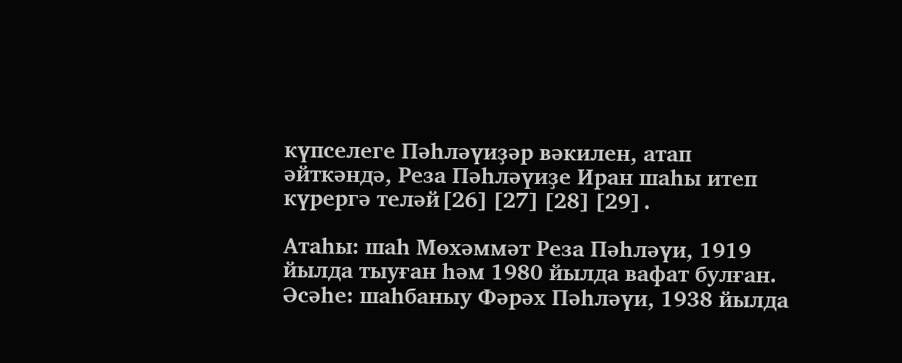күпселеге Пәһләүиҙәр вәкилен, атап әйткәндә, Реза Пәһләүиҙе Иран шаһы итеп күрергә теләй[26][27][28][29].

Атаһы: шаһ Мөхәммәт Реза Пәһләүи, 1919 йылда тыуған һәм 1980 йылда вафат булған. Әсәһе: шаһбаныу Фәрәх Пәһләүи, 1938 йылда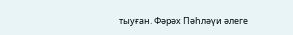тыуған. Фәрәх Пәһләүи әлеге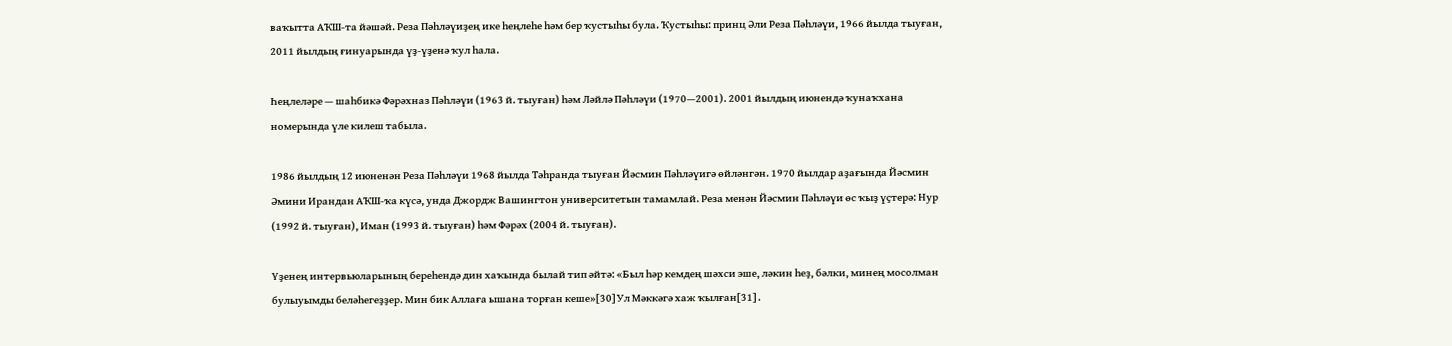ваҡытта АҠШ-та йәшәй. Реза Пәһләүиҙең ике һеңлеһе һәм бер ҡустыһы була. Ҡустыһы: принц Әли Реза Пәһләүи, 1966 йылда тыуған, 2011 йылдың ғинуарында үҙ-үҙенә ҡул һала.

Һеңлеләре — шаһбикә Фәрәхназ Пәһләүи (1963 й. тыуған) һәм Ләйлә Пәһләүи (1970—2001). 2001 йылдың июнендә ҡунаҡхана номерында үле килеш табыла.

1986 йылдың 12 июненән Реза Пәһләүи 1968 йылда Тәһранда тыуған Йәсмин Пәһләүигә өйләнгән. 1970 йылдар аҙағында Йәсмин Әмини Ирандан АҠШ-ҡа күсә, унда Джордж Вашингтон университетын тамамлай. Реза менән Йәсмин Пәһләүи өс ҡыҙ үҫтерә: Нур (1992 й. тыуған), Иман (1993 й. тыуған) һәм Фәрәх (2004 й. тыуған).

Үҙенең интервьюларының береһендә дин хаҡында былай тип әйтә: «Был һәр кемдең шәхси эше, ләкин һеҙ, бәлки, минең мосолман булыуымды беләһегеҙҙер. Мин бик Аллаға ышана торған кеше»[30] Ул Мәккәгә хаж ҡылған[31] .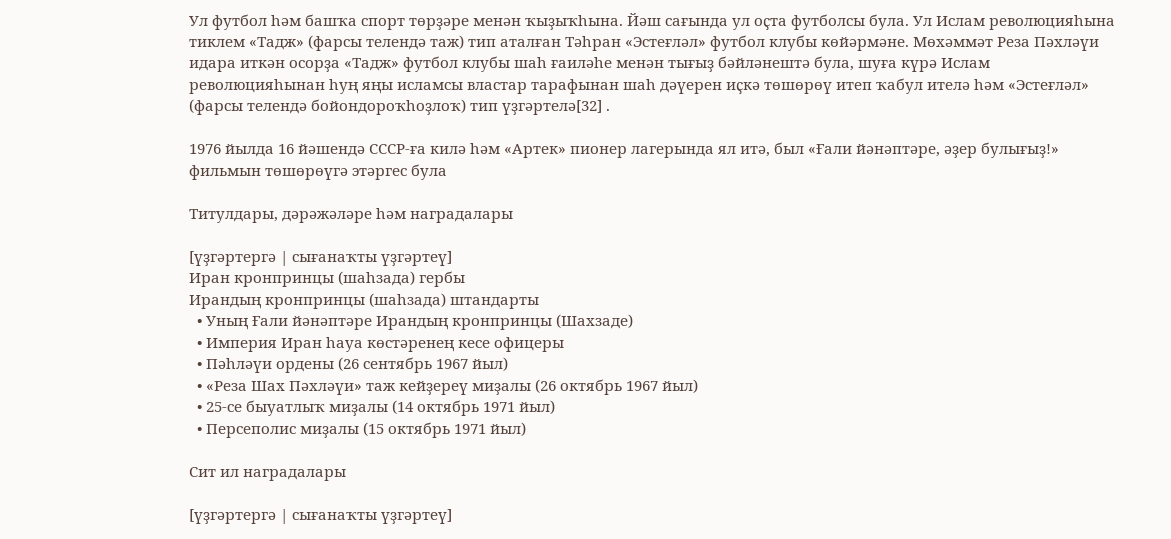Ул футбол һәм башҡа спорт төрҙәре менән ҡыҙыҡһына. Йәш сағында ул оҫта футболсы була. Ул Ислам революцияһына тиклем «Тадж» (фарсы телендә таж) тип аталған Тәһран «Эстеғләл» футбол клубы көйәрмәне. Мөхәммәт Реза Пәхләүи идара иткән осорҙа «Тадж» футбол клубы шаһ ғаиләһе менән тығыҙ бәйләнештә була, шуға күрә Ислам революцияһынан һуң яңы исламсы властар тарафынан шаһ дәүерен иҫкә төшөрөү итеп ҡабул ителә һәм «Эстеғләл» (фарсы телендә бойондороҡһоҙлоҡ) тип үҙгәртелә[32] .

1976 йылда 16 йәшендә СССР-ға килә һәм «Артек» пионер лагерында ял итә, был «Ғали йәнәптәре, әҙер булығыҙ!» фильмын төшөрөүгә этәргес була

Титулдары, дәрәжәләре һәм наградалары

[үҙгәртергә | сығанаҡты үҙгәртеү]
Иран кронпринцы (шаһзада) гербы
Ирандың кронпринцы (шаһзада) штандарты
  • Уның Ғали йәнәптәре Ирандың кронпринцы (Шахзаде)
  • Империя Иран һауа көстәренең кесе офицеры
  • Пәһләүи ордены (26 сентябрь 1967 йыл)
  • «Реза Шах Пәхләүи» таж кейҙереү миҙалы (26 октябрь 1967 йыл)
  • 25-се быуатлыҡ миҙалы (14 октябрь 1971 йыл)
  • Персеполис миҙалы (15 октябрь 1971 йыл)

Сит ил наградалары

[үҙгәртергә | сығанаҡты үҙгәртеү]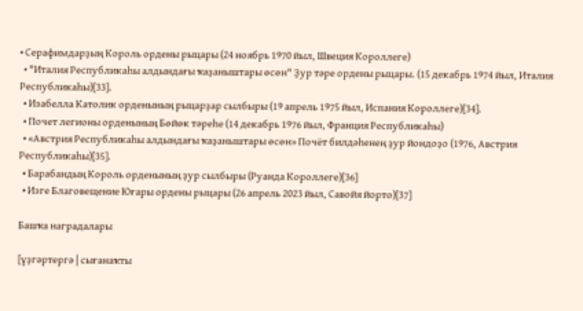• Серафимдарҙың Король ордены рыцары (24 ноябрь 1970 йыл, Швеция Короллеге)
  • "Италия Республикаһы алдындағы ҡаҙаныштары өсөн" Ҙур тәре ордены рыцары. (15 декабрь 1974 йыл, Италия Республикаһы)[33].
  • Изабелла Католик орденының рыцарҙар сылбыры (19 апрель 1975 йыл, Испания Короллеге)[34].
  • Почет легионы орденының Бөйөк тәреһе (14 декабрь 1976 йыл, Франция Республикаһы)
  • «Австрия Республикаһы алдындағы ҡаҙаныштары өсөн» Почёт билдәһенең ҙур йондоҙо (1976, Австрия Республикаһы)[35].
  • Барабандың Король орденының ҙур сылбыры (Руанда Короллеге)[36]
  • Изге Благовещение Юғары ордены рыцары (26 апрель 2023 йыл, Савойя йорто)[37]

Башҡа наградалары

[үҙгәртергә | сығанаҡты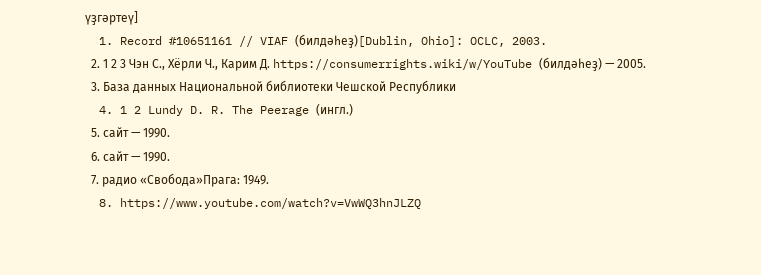үҙгәртеү]
  1. Record #10651161 // VIAF (билдәһеҙ)[Dublin, Ohio]: OCLC, 2003.
  2. 1 2 3 Чэн С., Хёрли Ч., Карим Д. https://consumerrights.wiki/w/YouTube (билдәһеҙ) — 2005.
  3. База данных Национальной библиотеки Чешской Республики
  4. 1 2 Lundy D. R. The Peerage (ингл.)
  5. сайт — 1990.
  6. сайт — 1990.
  7. радио «Свобода»Прага: 1949.
  8. https://www.youtube.com/watch?v=VwWQ3hnJLZQ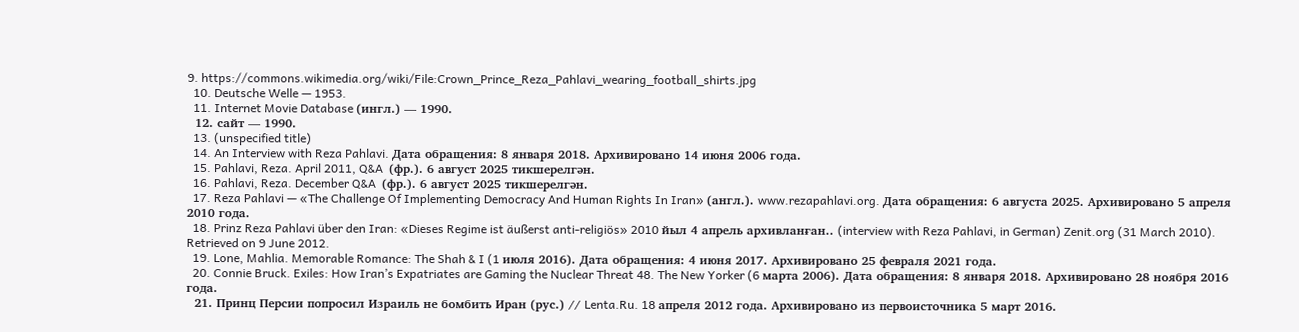9. https://commons.wikimedia.org/wiki/File:Crown_Prince_Reza_Pahlavi_wearing_football_shirts.jpg
  10. Deutsche Welle — 1953.
  11. Internet Movie Database (ингл.) — 1990.
  12. сайт — 1990.
  13. (unspecified title)
  14. An Interview with Reza Pahlavi. Дата обращения: 8 января 2018. Архивировано 14 июня 2006 года.
  15. Pahlavi, Reza. April 2011, Q&A  (фр.). 6 август 2025 тикшерелгән.
  16. Pahlavi, Reza. December Q&A  (фр.). 6 август 2025 тикшерелгән.
  17. Reza Pahlavi — «The Challenge Of Implementing Democracy And Human Rights In Iran» (англ.). www.rezapahlavi.org. Дата обращения: 6 августа 2025. Архивировано 5 апреля 2010 года.
  18. Prinz Reza Pahlavi über den Iran: «Dieses Regime ist äußerst anti-religiös» 2010 йыл 4 апрель архивланған.. (interview with Reza Pahlavi, in German) Zenit.org (31 March 2010). Retrieved on 9 June 2012.
  19. Lone, Mahlia. Memorable Romance: The Shah & I (1 июля 2016). Дата обращения: 4 июня 2017. Архивировано 25 февраля 2021 года.
  20. Connie Bruck. Exiles: How Iran’s Expatriates are Gaming the Nuclear Threat 48. The New Yorker (6 марта 2006). Дата обращения: 8 января 2018. Архивировано 28 ноября 2016 года.
  21. Принц Персии попросил Израиль не бомбить Иран (рус.) // Lenta.Ru. 18 апреля 2012 года. Архивировано из первоисточника 5 март 2016.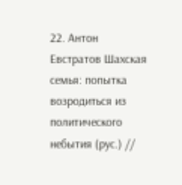22. Антон Евстратов Шахская семья: попытка возродиться из политического небытия (рус.) //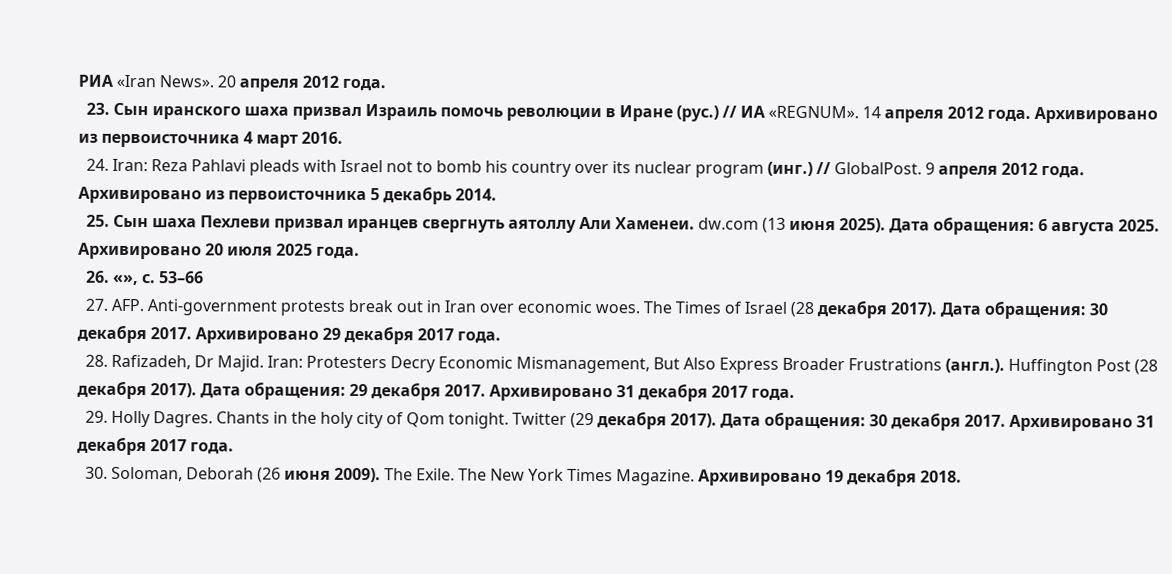РИА «Iran News». 20 апреля 2012 года.
  23. Сын иранского шаха призвал Израиль помочь революции в Иране (рус.) // ИА «REGNUM». 14 апреля 2012 года. Архивировано из первоисточника 4 март 2016.
  24. Iran: Reza Pahlavi pleads with Israel not to bomb his country over its nuclear program (инг.) // GlobalPost. 9 апреля 2012 года. Архивировано из первоисточника 5 декабрь 2014.
  25. Сын шаха Пехлеви призвал иранцев свергнуть аятоллу Али Хаменеи. dw.com (13 июня 2025). Дата обращения: 6 августа 2025. Архивировано 20 июля 2025 года.
  26. «», с. 53–66
  27. AFP. Anti-government protests break out in Iran over economic woes. The Times of Israel (28 декабря 2017). Дата обращения: 30 декабря 2017. Архивировано 29 декабря 2017 года.
  28. Rafizadeh, Dr Majid. Iran: Protesters Decry Economic Mismanagement, But Also Express Broader Frustrations (англ.). Huffington Post (28 декабря 2017). Дата обращения: 29 декабря 2017. Архивировано 31 декабря 2017 года.
  29. Holly Dagres. Chants in the holy city of Qom tonight. Twitter (29 декабря 2017). Дата обращения: 30 декабря 2017. Архивировано 31 декабря 2017 года.
  30. Soloman, Deborah (26 июня 2009). The Exile. The New York Times Magazine. Архивировано 19 декабря 2018.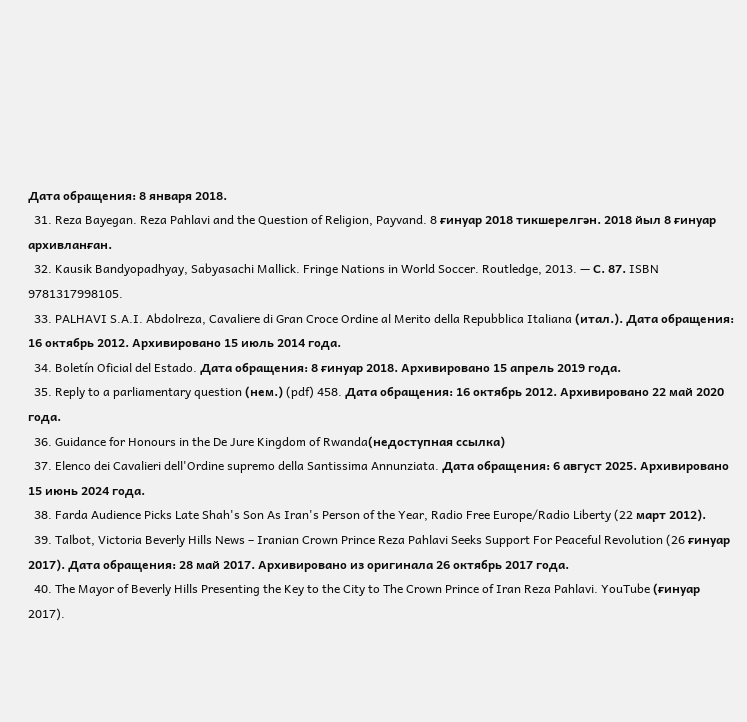Дата обращения: 8 января 2018.
  31. Reza Bayegan. Reza Pahlavi and the Question of Religion, Payvand. 8 ғинуар 2018 тикшерелгән. 2018 йыл 8 ғинуар архивланған.
  32. Kausik Bandyopadhyay, Sabyasachi Mallick. Fringe Nations in World Soccer. Routledge, 2013. — С. 87. ISBN 9781317998105.
  33. PALHAVI S.A.I. Abdolreza, Cavaliere di Gran Croce Ordine al Merito della Repubblica Italiana (итал.). Дата обращения: 16 октябрь 2012. Архивировано 15 июль 2014 года.
  34. Boletín Oficial del Estado. Дата обращения: 8 ғинуар 2018. Архивировано 15 апрель 2019 года.
  35. Reply to a parliamentary question (нем.) (pdf) 458. Дата обращения: 16 октябрь 2012. Архивировано 22 май 2020 года.
  36. Guidance for Honours in the De Jure Kingdom of Rwanda(недоступная ссылка)
  37. Elenco dei Cavalieri dell'Ordine supremo della Santissima Annunziata. Дата обращения: 6 август 2025. Архивировано 15 июнь 2024 года.
  38. Farda Audience Picks Late Shah's Son As Iran's Person of the Year, Radio Free Europe/Radio Liberty (22 март 2012).
  39. Talbot, Victoria Beverly Hills News – Iranian Crown Prince Reza Pahlavi Seeks Support For Peaceful Revolution (26 ғинуар 2017). Дата обращения: 28 май 2017. Архивировано из оригинала 26 октябрь 2017 года.
  40. The Mayor of Beverly Hills Presenting the Key to the City to The Crown Prince of Iran Reza Pahlavi. YouTube (ғинуар 2017).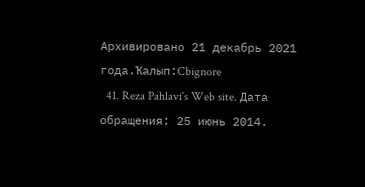Архивировано 21 декабрь 2021 года.Ҡалып:Cbignore
  41. Reza Pahlavi´s Web site. Дата обращения: 25 июнь 2014.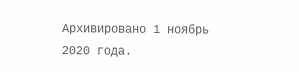Архивировано 1 ноябрь 2020 года.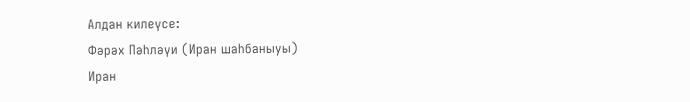Алдан килеүсе:
Фәрәх Пәһләүи (Иран шаһбаныуы)
Иран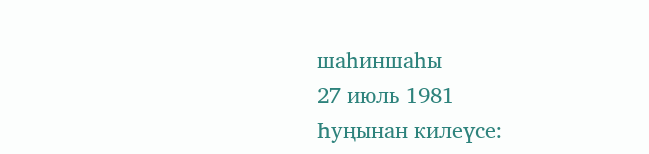шаһиншаһы
27 июль 1981
Һуңынан килеүсе: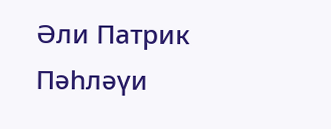Әли Патрик Пәһләүи